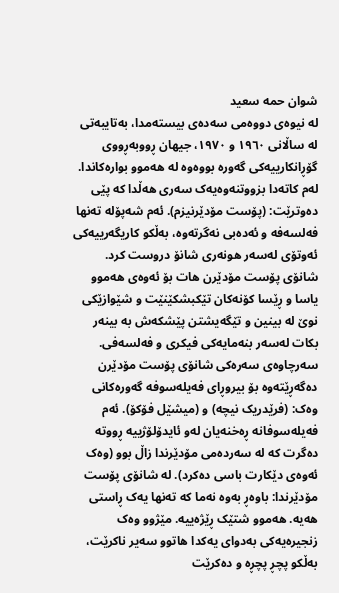شوان حمە سعید
لە نیوەی دووەمی سەدەی بیستەمدا، بەتایبەتی لە ساڵانی ١٩٦٠ و ١٩٧٠، جیهان ڕووبەڕووی گۆڕانکارییەکی گەورە بووەوە لە هەموو بوارەکاندا. لەم کاتەدا بزووتنەوەیەک سەری هەڵدا کە پێی دەوترێت: (پۆست مۆدێرنیزم). ئەم شەپۆلە تەنها فەلسەفە و ئەدەبی نەگرتەوە، بەڵکو کاریگەرییەکی ئەوتۆی لەسەر هونەری شانۆ دروست کرد. شانۆی پۆست مۆدێرن هات بۆ ئەوەی هەموو یاسا و ڕێسا کۆنەکان تێکبشکێنێت و شێوازێکی نوێ لە بینین و تێگەیشتن پێشکەش بە بینەر بکات لەسەر بنەمایەکی فیکری و فەلسەفی. سەرچاوەی سەرەکی شانۆی پۆست مۆدێرن دەگەڕێتەوە بۆ بیروڕای فەیلەسوفە گەورەکانی وەک: (فرێدریک نیچە) و (میشێل فۆکۆ). ئەم فەیلەسوفانە ڕەخنەیان لەو ئایدۆلۆژییە ڕووتە دەگرت کە لە سەردەمی مۆدێرندا زاڵ بوو (وەک ئەوەی دێکارت باسی دەکرد). لە شانۆی پۆست مۆدێرندا: باوەڕ بەوە نەما کە تەنها یەک ڕاستی هەیە. هەموو شتێک ڕێژەییە. مێژوو وەک زنجیرەیەکی بەدوای یەکدا هاتوو سەیر ناکرێت، بەڵکو پچڕ پچڕە و دەکرێت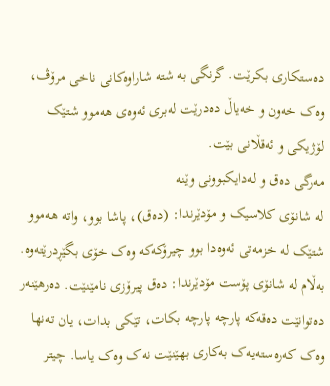دەستکاری بکرێت. گرنگی بە شتە شاراوەکانی ناخی مرۆڤ، وەک خەون و خەیاڵ دەدرێت لەبری ئەوەی هەموو شتێک لۆژیکی و ئەقڵانی بێت.
مەرگی دەق و لەدایکبوونی وێنە
لە شانۆی کلاسیک و مۆدێرندا: (دەق)، پاشا بوو، واتە هەموو شتێک لە خزمەتی ئەوەدا بوو چیرۆکەکە وەک خۆی بگێڕدرێتەوە. بەڵام لە شانۆی پۆست مۆدێرندا: دەق پیرۆزی نامێنێت. دەرهێنەر دەتوانێت دەقەکە پارچە پارچە بکات، تێکی بدات، یان تەنها وەک کەرەستەیەک بەکاری بهێنێت نەک وەک یاسا. چیتر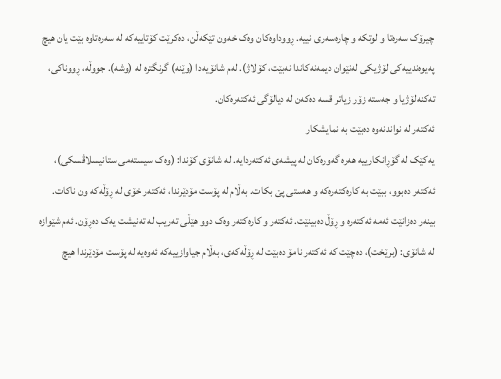چیرۆک سەرەتا و لوتکە و چارەسەری نییە. ڕووداوەکان وەک خەون تێکەڵن، دەکرێت کۆتاییەکە لە سەرەتاوە بێت یان هیچ پەیوەندییەکی لۆژیکی لەنێوان دیمەنەکاندا نەبێت، کۆلاژ). لەم شانۆیەدا (وێنە) گرنگترە لە (وشە). جووڵە، ڕووناکی، تەکنەلۆژیا و جەستە زۆر زیاتر قسە دەکەن لە دیالۆگی ئەکتەرەکان.
ئەکتەر لە نواندنەوە دەبێت بە نمایشکار
یەکێک لە گۆڕانکارییە هەرە گەورەکان لە پیشەی ئەکتەردایە. لە شانۆی کۆندا: (وەک سیستەمی ستانیسلاڤسکی)، ئەکتەر دەبوو، ببێت بە کارەکتەرەکە و هەستی پێ بکات. بەڵام لە پۆست مۆدێرندا، ئەکتەر خۆی لە ڕۆڵەکە ون ناکات. بینەر دەزانێت ئەمە ئەکتەرە و ڕۆڵ دەبینێت. ئەکتەر و کارەکتەر وەک دوو هێڵی تەریب لە تەنیشت یەک دەڕۆن. ئەم شێوازە لە شانۆی: (برێخت)، دەچێت کە ئەکتەر نامۆ دەبێت لە ڕۆڵەکەی، بەڵام جیاوازییەکە ئەوەیە لە پۆست مۆدێرندا هیچ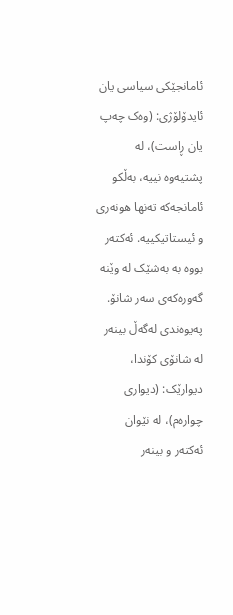ئامانجێکی سیاسی یان ئایدۆلۆژی: (وەک چەپ یان ڕاست)، لە پشتیەوە نییە، بەڵکو ئامانجەکە تەنها هونەری و ئیستاتیکییە. ئەکتەر بووە بە بەشێک لە وێنە گەورەکەی سەر شانۆ.
پەیوەندی لەگەڵ بینەر
لە شانۆی کۆندا، دیوارێک: (دیواری چوارەم)، لە نێوان ئەکتەر و بینەر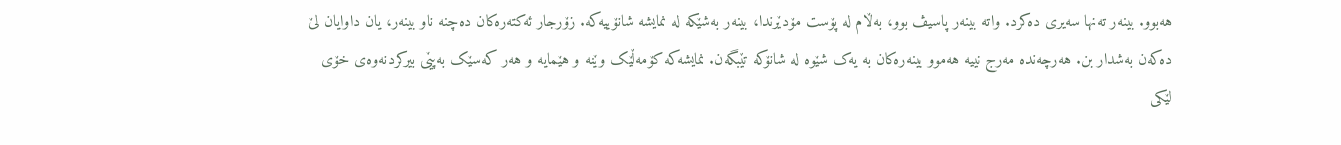هەبوو. بینەر تەنها سەیری دەکرد. واتە بینەر پاسیڤ بوو، بەڵام لە پۆست مۆدێرندا، بینەر بەشێکە لە نمایشە شانۆییەکە. زۆرجار ئەکتەرەکان دەچنە ناو بینەر، یان داوایان لێ دەکەن بەشدار بن. هەرچەندە مەرج نییە هەموو بینەرەکان بە یەک شێوە لە شانۆکە تێبگەن. نمایشەکە کۆمەڵێک وێنە و هێمایە و هەر کەسێک بەپێی بیرکردنەوەی خۆی لێکی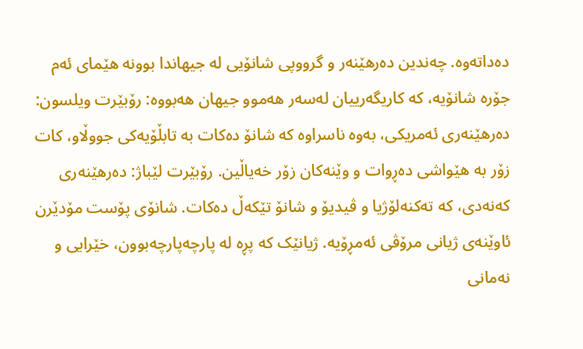دەداتەوە. چەندین دەرهێنەر و گرووپی شانۆیی لە جیهاندا بوونە هێمای ئەم جۆرە شانۆیە، کە کاریگەرییان لەسەر هەموو جیهان هەبووە: رۆبێرت ویلسون: دەرهێنەری ئەمریکی، بەوە ناسراوە کە شانۆ دەکات بە تابڵۆیەکی جووڵاو، کات زۆر بە هێواشی دەڕوات و وێنەکان زۆر خەیاڵین. رۆبێرت لێباژ: دەرهێنەری کەنەدی، کە تەکنەلۆژیا و ڤیدیۆ و شانۆ تێکەڵ دەکات. شانۆی پۆست مۆدێرن ئاوێنەی ژیانی مرۆڤی ئەمڕۆیە. ژیانێک کە پڕە لە پارچەپارچەبوون، خێرایی و نەمانی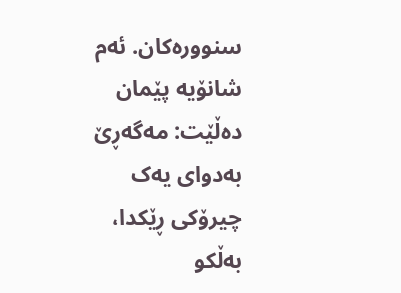سنوورەکان. ئەم شانۆیە پێمان دەڵێت: مەگەڕێ بەدوای یەک چیرۆکی ڕێکدا، بەڵکو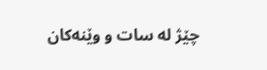چێژ لە سات و وێنەکان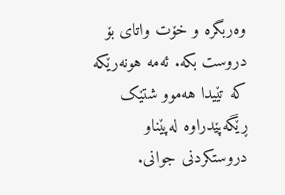وەربگرە و خۆت واتای بۆ دروست بکە. ئەمە هونەرێکە کە تێیدا هەموو شتێک ڕێگەپێدراوە لەپێناو دروستکردنی جوانی.